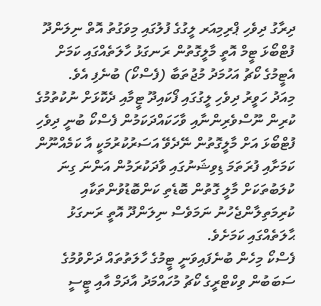ދިރާގު ދިވެހި ޕްރިމިއަރ ލީގުގެ ފުލުގައި މިވަގުތު އޮތް ނިލަންދޫ ފުޓްބޯޅަ ޓީމް އޮތީ މާލީގޮތުން ރަނގަޅު ހާލަތެއްގައި ކަމަށް އެޓީމުގެ ކޯޗު އަހުމަދު މުޖުތަބާ (ފެސްކޯ) ބުނެފި އެވެ.
މިއަދު ހަވީރު ދިވެހި ލީގުގައި ފޯކައިދޫ ޓީމާއި ދެކޮޅަށް ނުކުތުމުގެ ކުރިން ނޫސްވެރިންނާއި ވާހަކައްދަކަމުން ފެސްކޯ ބުނީ ދިވެހި ފުޓްބޯޅަ އަށް މާލީގޮތުން ނޭދެވޭ އަސަރުކުރުމަކީ އާ ކަމެއްނޫން ކަމަށާއި ފުރަތަމަ ޑިވިޝަނުގައި ވާދަކުރަމުން އަންނަ ގިނަ ކުލަބުތަކަށް މާލީ ގޮތުން ބޮޑެތި ކަންބޮޑުވުންތަކާއި ކުރިމަތިލާންޖެހުނު ނަމަވެސް ނިލަންދޫ އޮތީ ރަނގަޅު ޙާލަތެއްގައި ކަމަށެވެ.
ފެސްކޯ މިހެން ބުނެފައިވަނީ ޓީމުގެ ހާލަތުތައް ދަށްވުމުގެ ސަބަބުން ވިކްޓްރީގެ ކޯޗު މުހައްމަދު އާދަމް އާއި ޓީސީ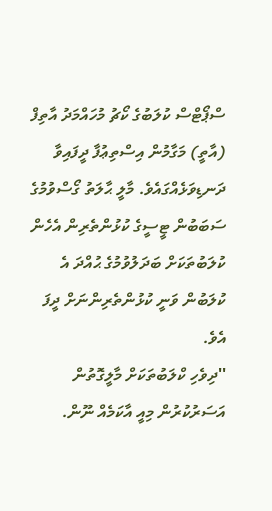ސްޕޯޓްސް ކުލަބުގެ ކޯޗު މުހައްމަދު އާތިފް (އާތީ) މަގާމުން އިސްތިޢުފާ ދީފައިވާ ދަނޑިވަޅެއްގައެވެ. މާލީ ޙާލަތު ގޯސްވުމުގެ ސަބަބުން ޓީސީގެ ކުޅުންތެރިން އެހެން ކުލަބުތަކަށް ބަދަލުވުމުގެ ޙުއްދަ އެ ކުލަބުން ވަނީ ކުޅުންތެރިންނަށް ދީފަ އެވެ.
''ދިވެހި ކްލަބުތަކަށް މާލީގޮތުން އަސަރުކުރުން މިއީ އާކަމެއް ނޫން.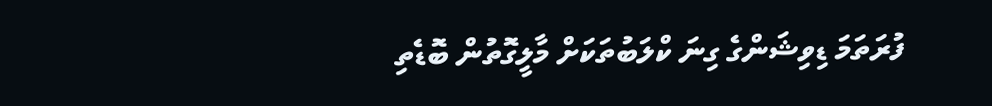ފުރަތަމަ ޑިވިޝަންގެ ގިނަ ކްލަބުތަކަށް މާލީގޮތުން ބޮޑެތި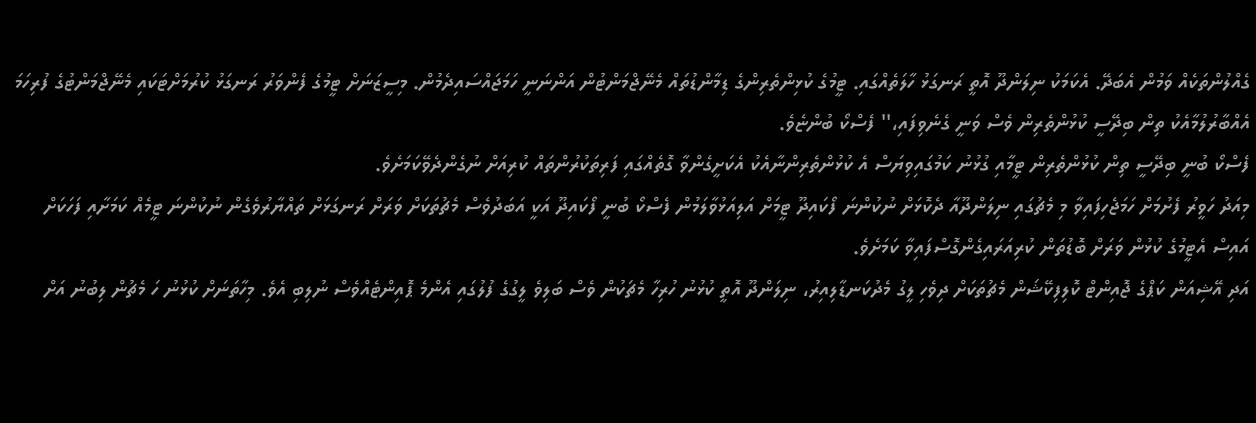ގެއްލުންތަކެއް ވަމުން އެބަދޭ. އެކަމަކު ނިލަންދޫ އޮތީ ރަނގަޅު ހާލަތެއްގައި. ޓީމުގެ ކުޅިންތެރިންގެ ޑިމާންޑުތައް މެނޭޖްމަންޓުން އަންނަނީ ހަމަޖައްސައިދެމުން. މިސީޒަނަށް ޓީމުގެ ފެންވަރު ރަނގަޅު ކުރުމަށްޓަކައި މެނޭޖްމަންޓުގެ ފުރިހަމަ އެއްބާރުލުމާއެކު ތިން ބިދޭސީ ކުޅުންތެރިން ވެސް ވަނީ ގެނެވިފައި،'' ފެސްކޯ ބުންޏެވެ.
ފެސްކޯ ބުނީ ބިދޭސީ ތިން ކުޅުންތެރިން ޓީމާއި ގުޅުނު ކަމުގައިވިޔަސް އެ ކުޅުންތެރިންނާއެކު އެކަށީގެންވާ ގޮތެއްގައި ފަރިތަކުރުންތައް ކުރިއަށް ނުގެންދެވޭކަމަށެވެ.
މިއަދު ހަވީރު ފެށުމަށް ހަމަޖެހިފައިވާ މި މެޗުގައި ނިލަންދޫއާ ދެކޮޅަށް ނުކުންނަ ފޯކައިދޫ ޓީމަށް އަލިއަޅުވާލަމުން ފެސްކޯ ބުނީ ފޯކައިދޫ އަކީ އަބަދުވެސް މެޗުތަކަށް ވަރަށް ރަނގަޅަށް ތައްޔާރުވެގެން ނުކުންނަ ޓީމެއް ކަމަށާއި ފަހަކަށް އައިސް އެޓީމުގެ ކުޅުން ވަރަށް ބޮޑުތަން ކުރިއަރައިގެންގޮސްފައިވާ ކަމަށެވެ.
އަދި އޭޝިއަން ކަޕްގެ ޖޮއިންޓް ކޮލިފިކޭޝަން މެޗުތަކަށް ދިވެހި ލީގު މެދުކަނޑާލިއިރު، ނިލަންދޫ އޮތީ ކުޅުނު ހުރިހާ މެޗަކުން ވެސް ބަލިވެ ލީގުގެ ފުލުގައި އެންމެ ޕޮއިންޓެއްވެސް ނުލިބި އެވެ. މިހާތަނަށް ކުޅުނު ހަ މެޗުން ލިބުނު އަށް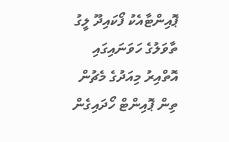ޕޮއިންޓާއެކު ފޯކައިދޫ ލީގު ތާވަލުގެ ހަވަނައިގައި އޮތްއިރު މިއަދުގެ މެޗުން ތިން ޕޮއިންޓް ހޯދައިގެން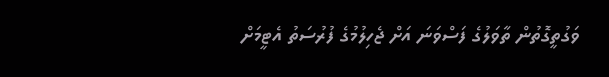ވަގުތީގޮތުން ތާވަލުގެ ފަސްވަނަ އަށް ޖެހިލުމުގެ ފުރުސަތު އެޓީމަށް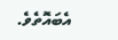އެބައޮތެވެ.